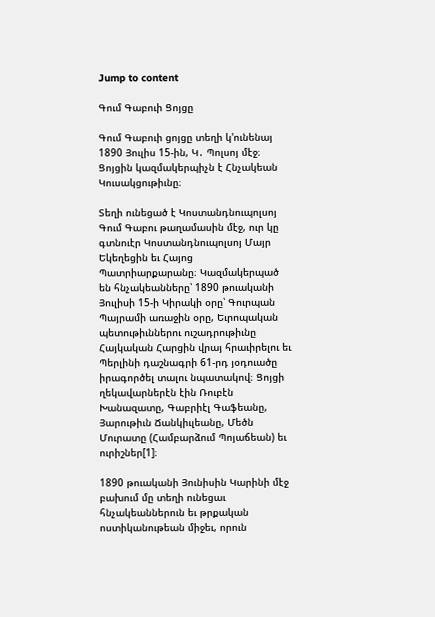Jump to content

Գում Գաբուի Ցոյցը

Գում Գաբուի ցոյցը տեղի կ'ունենայ 1890 Յուլիս 15-ին, Կ․ Պոլսոյ մէջ։ Ցոյցին կազմակերպիչն է Հնչակեան Կուսակցութիւնը։

Տեղի ունեցած է Կոստանդնուպոլսոյ Գում Գաբու թաղամասին մէջ, ուր կը գտնուէր Կոստանդնուպոլսոյ Մայր Եկեղեցին եւ Հայոց Պատրիարքարանը։ Կազմակերպած են հնչակեանները՝ 1890 թուականի Յուլիսի 15-ի Կիրակի օրը՝ Գուրպան Պայրամի առաջին օրը, Եւրոպական պետութիւններու ուշադրութիւնը Հայկական Հարցին վրայ հրաւիրելու եւ Պերլինի դաշնագրի 61-րդ յօդուածը իրագործել տալու նպատակով։ Ցոյցի ղեկավարներէն էին Ռուբէն Խանազատը, Գաբրիէլ Գաֆեանը, Յարութիւն Ճանկիւլեանը, Մեծն Մուրատը (Համբարձում Պոյաճեան) եւ ուրիշներ[1]։

1890 թուականի Յունիսին Կարինի մէջ բախում մը տեղի ունեցաւ հնչակեաններուն եւ թրքական ոստիկանութեան միջեւ, որուն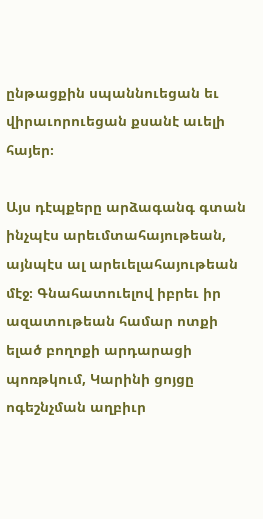ընթացքին սպաննուեցան եւ վիրաւորուեցան քսանէ աւելի հայեր։

Այս դէպքերը արձագանգ գտան ինչպէս արեւմտահայութեան, այնպէս ալ արեւելահայութեան մէջ։ Գնահատուելով իբրեւ իր ազատութեան համար ոտքի ելած բողոքի արդարացի պոռթկում, Կարինի ցոյցը ոգեշնչման աղբիւր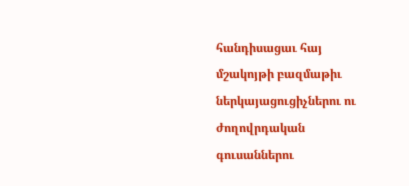հանդիսացաւ հայ մշակոյթի բազմաթիւ ներկայացուցիչներու ու ժողովրդական գուսաններու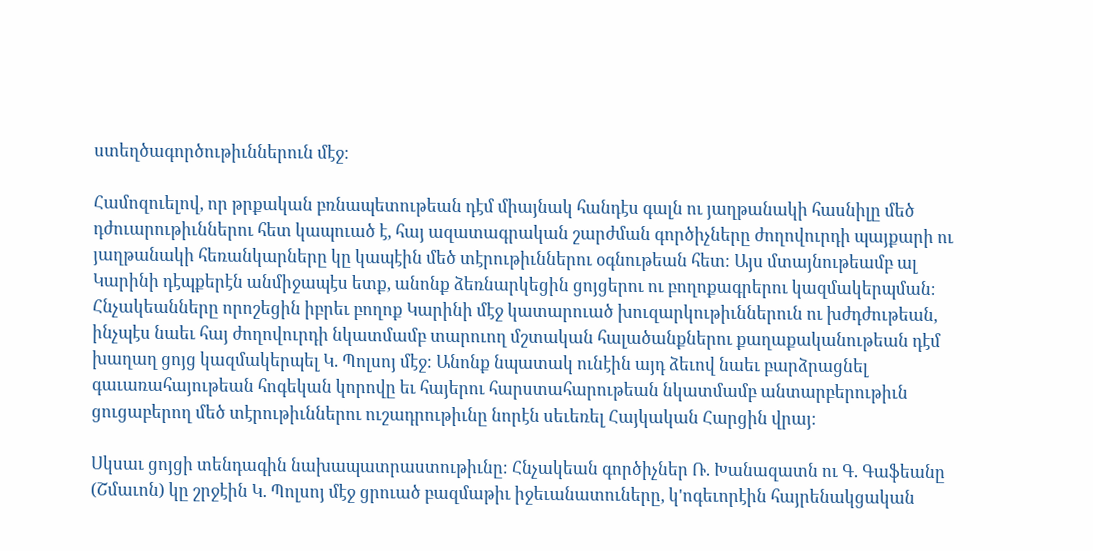ստեղծագործութիւններուն մէջ։

Համոզուելով, որ թրքական բռնապետութեան դէմ միայնակ հանդէս գալն ու յաղթանակի հասնիլը մեծ դժուարութիւններու հետ կապուած է, հայ ազատագրական շարժման գործիչները ժողովուրդի պայքարի ու յաղթանակի հեռանկարները կը կապէին մեծ տէրութիւններու օգնութեան հետ։ Այս մտայնութեամբ ալ Կարինի դէպքերէն անմիջապէս ետք, անոնք ձեռնարկեցին ցոյցերու ու բողոքագրերու կազմակերպման։ Հնչակեանները որոշեցին իբրեւ բողոք Կարինի մէջ կատարուած խուզարկութիւններուն ու խժդժութեան, ինչպէս նաեւ հայ ժողովուրդի նկատմամբ տարուող մշտական հալածանքներու քաղաքականութեան դէմ խաղաղ ցոյց կազմակերպել Կ. Պոլսոյ մէջ։ Անոնք նպատակ ունէին այդ ձեւով նաեւ բարձրացնել գաւառահայութեան հոգեկան կորովը եւ հայերու հարստահարութեան նկատմամբ անտարբերութիւն ցուցաբերող մեծ տէրութիւններու ուշադրութիւնը նորէն սեւեռել Հայկական Հարցին վրայ։

Սկսաւ ցոյցի տենդագին նախապատրաստութիւնը։ Հնչակեան գործիչներ Ռ. Խանազատն ու Գ. Գաֆեանը (Շմաւոն) կը շրջէին Կ. Պոլսոյ մէջ ցրուած բազմաթիւ իջեւանատուները, կ'ոգեւորէին հայրենակցական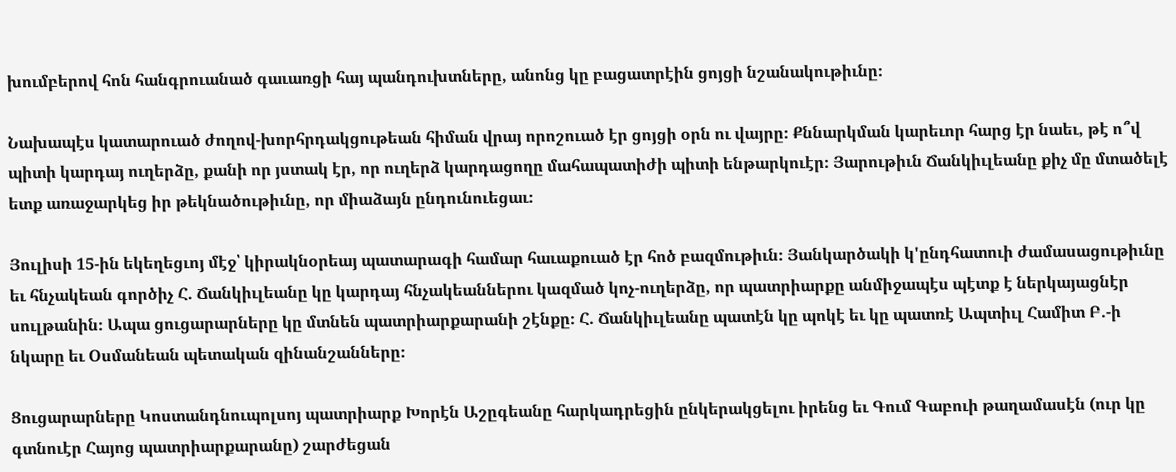խումբերով հոն հանգրուանած գաւառցի հայ պանդուխտները, անոնց կը բացատրէին ցոյցի նշանակութիւնը։

Նախապէս կատարուած ժողով-խորհրդակցութեան հիման վրայ որոշուած էր ցոյցի օրն ու վայրը։ Քննարկման կարեւոր հարց էր նաեւ, թէ ո՞վ պիտի կարդայ ուղերձը, քանի որ յստակ էր, որ ուղերձ կարդացողը մահապատիժի պիտի ենթարկուէր։ Յարութիւն Ճանկիւլեանը քիչ մը մտածելէ ետք առաջարկեց իր թեկնածութիւնը, որ միաձայն ընդունուեցաւ։

Յուլիսի 15-ին եկեղեցւոյ մէջ՝ կիրակնօրեայ պատարագի համար հաւաքուած էր հոծ բազմութիւն։ Յանկարծակի կ'ընդհատուի ժամասացութիւնը եւ հնչակեան գործիչ Հ. Ճանկիւլեանը կը կարդայ հնչակեաններու կազմած կոչ-ուղերձը, որ պատրիարքը անմիջապէս պէտք է ներկայացնէր սուլթանին։ Ապա ցուցարարները կը մտնեն պատրիարքարանի շէնքը։ Հ. Ճանկիւլեանը պատէն կը պոկէ եւ կը պատռէ Ապտիւլ Համիտ Բ.-ի նկարը եւ Օսմանեան պետական զինանշանները։

Ցուցարարները Կոստանդնուպոլսոյ պատրիարք Խորէն Աշըգեանը հարկադրեցին ընկերակցելու իրենց եւ Գում Գաբուի թաղամասէն (ուր կը գտնուէր Հայոց պատրիարքարանը) շարժեցան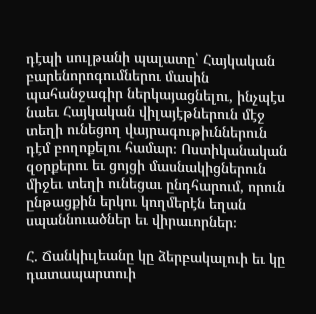դէպի սուլթանի պալատը՝ Հայկական բարենորոգումներու մասին պահանջագիր ներկայացնելու, ինչպէս նաեւ Հայկական վիլայէթներուն մէջ տեղի ունեցող վայրագութիւններուն դէմ բողոքելու համար։ Ոստիկանական զօրքերու եւ ցոյցի մասնակիցներուն միջեւ տեղի ունեցաւ ընդհարում, որուն ընթացքին երկու կողմերէն եղան սպաննուածներ եւ վիրաւորներ։

Հ. Ճանկիւլեանը կը ձերբակալուի եւ կը դատապարտուի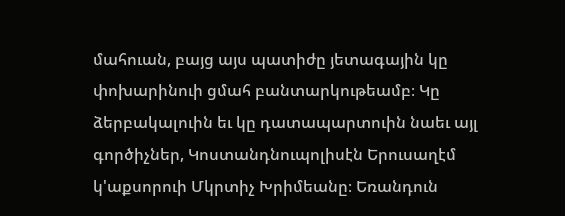մահուան, բայց այս պատիժը յետագային կը փոխարինուի ցմահ բանտարկութեամբ։ Կը ձերբակալուին եւ կը դատապարտուին նաեւ այլ գործիչներ, Կոստանդնուպոլիսէն Երուսաղէմ կ'աքսորուի Մկրտիչ Խրիմեանը։ Եռանդուն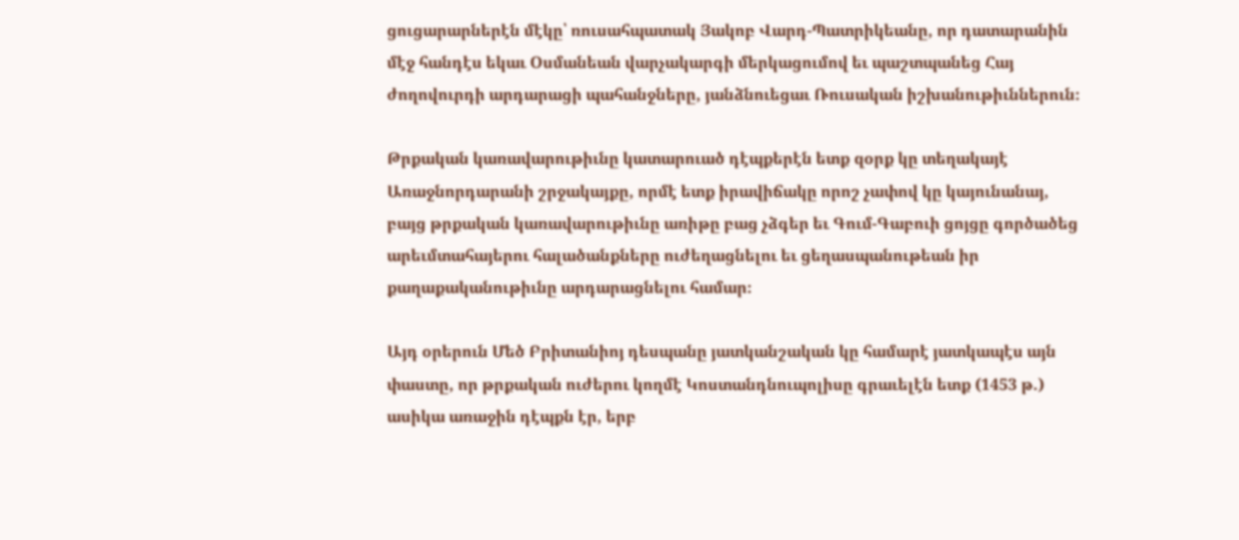ցուցարարներէն մէկը՝ ռուսահպատակ Յակոբ Վարդ-Պատրիկեանը, որ դատարանին մէջ հանդէս եկաւ Օսմանեան վարչակարգի մերկացումով եւ պաշտպանեց Հայ ժողովուրդի արդարացի պահանջները, յանձնուեցաւ Ռուսական իշխանութիւններուն։

Թրքական կառավարութիւնը կատարուած դէպքերէն ետք զօրք կը տեղակայէ Առաջնորդարանի շրջակայքը, որմէ ետք իրավիճակը որոշ չափով կը կայունանայ, բայց թրքական կառավարութիւնը առիթը բաց չձգեր եւ Գում-Գաբուի ցոյցը գործածեց արեւմտահայերու հալածանքները ուժեղացնելու եւ ցեղասպանութեան իր քաղաքականութիւնը արդարացնելու համար։

Այդ օրերուն Մեծ Բրիտանիոյ դեսպանը յատկանշական կը համարէ յատկապէս այն փաստը, որ թրքական ուժերու կողմէ Կոստանդնուպոլիսը գրաւելէն ետք (1453 թ.) ասիկա առաջին դէպքն էր, երբ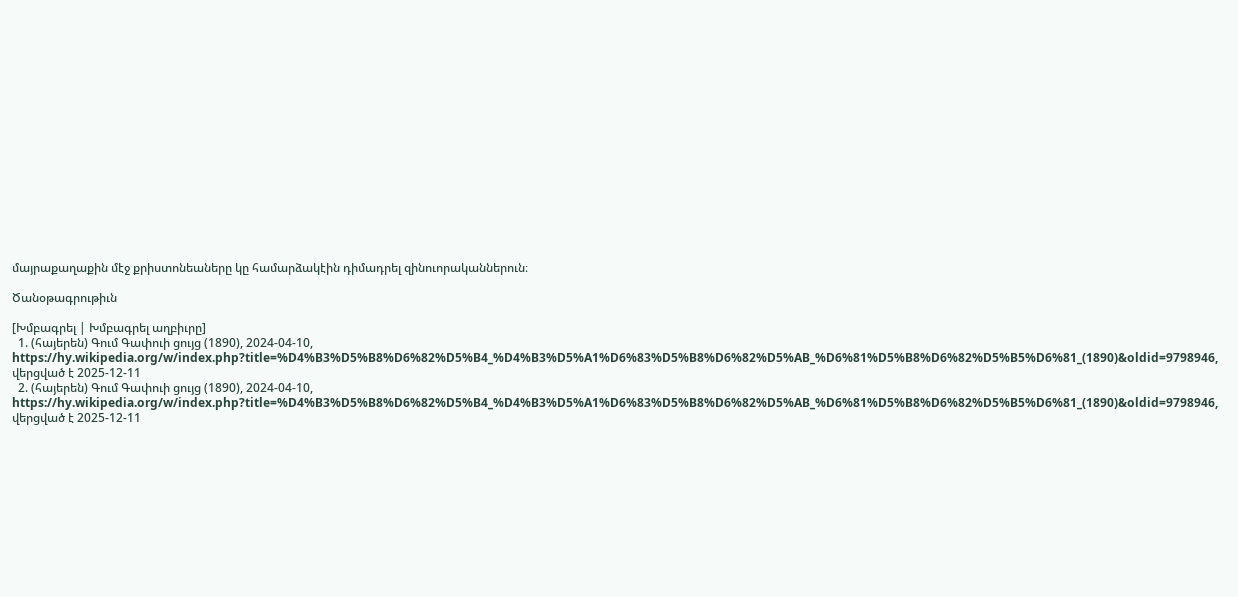մայրաքաղաքին մէջ քրիստոնեաները կը համարձակէին դիմադրել զինուորականներուն։

Ծանօթագրութիւն

[Խմբագրել | Խմբագրել աղբիւրը]
  1. (հայերեն) Գում Գափուի ցույց (1890), 2024-04-10, https://hy.wikipedia.org/w/index.php?title=%D4%B3%D5%B8%D6%82%D5%B4_%D4%B3%D5%A1%D6%83%D5%B8%D6%82%D5%AB_%D6%81%D5%B8%D6%82%D5%B5%D6%81_(1890)&oldid=9798946, վերցված է 2025-12-11
  2. (հայերեն) Գում Գափուի ցույց (1890), 2024-04-10, https://hy.wikipedia.org/w/index.php?title=%D4%B3%D5%B8%D6%82%D5%B4_%D4%B3%D5%A1%D6%83%D5%B8%D6%82%D5%AB_%D6%81%D5%B8%D6%82%D5%B5%D6%81_(1890)&oldid=9798946, վերցված է 2025-12-11